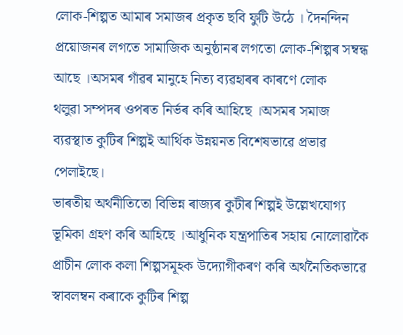লোক-শিল্পত আমাৰ সমাজৰ প্ৰকৃত ছবি ফুটি উঠে । দৈনন্দিন প্ৰয়োজনৰ লগতে সামাজিক অনুষ্ঠানৰ লগতো লোক-শিল্পৰ সম্বন্ধ আছে ।অসমৰ গাঁৱৰ মানুহে নিত্য ব্যৱহাৰৰ কাৰণে লোক
থলুৱা সম্পদৰ ওপৰত নিৰ্ভৰ কৰি আহিছে ।অসমৰ সমাজ ব্যৱস্থাত কুটিৰ শিল্পই আৰ্থিক উন্নয়নত বিশেষভাৱে প্ৰভাৱ পেলাইছে।
ভাৰতীয় অৰ্থনীতিতো বিভিন্ন ৰাজ্যৰ কুটীৰ শিল্পই উল্লেখযোগ্য ভূমিকা গ্ৰহণ কৰি আহিছে ।আধুনিক যন্ত্ৰপাতিৰ সহায় নোলোৱাকৈ প্ৰাচীন লোক কলা শিল্পসমূহক উদ্যোগীকৰণ কৰি অৰ্থনৈতিকভাৱে স্বাবলম্বন কৰাকে কুটিৰ শিল্প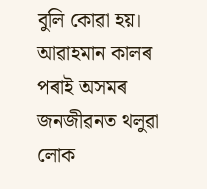বুলি কোৱা হয়।
আৱাহমান কালৰ পৰাই অসমৰ জনজীৱনত থলুৱা লোক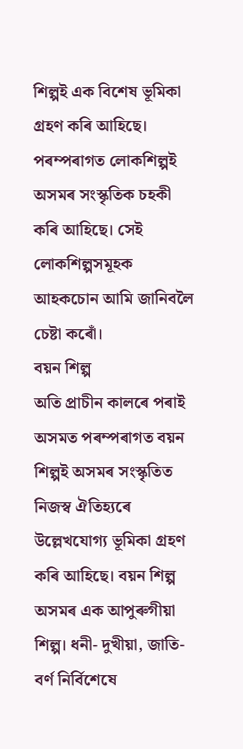শিল্পই এক বিশেষ ভূমিকা গ্ৰহণ কৰি আহিছে। পৰম্পৰাগত লোকশিল্পই অসমৰ সংস্কৃতিক চহকী কৰি আহিছে। সেই লোকশিল্পসমূহক আহকচোন আমি জানিবলৈ চেষ্টা কৰোঁ।
বয়ন শিল্প
অতি প্ৰাচীন কালৰে পৰাই অসমত পৰম্পৰাগত বয়ন শিল্পই অসমৰ সংস্কৃতিত নিজস্ব ঐতিহ্যৰে উল্লেখযোগ্য ভূমিকা গ্ৰহণ কৰি আহিছে। বয়ন শিল্প অসমৰ এক আপুৰুগীয়া শিল্প। ধনী- দুখীয়া, জাতি-বৰ্ণ নিৰ্বিশেষে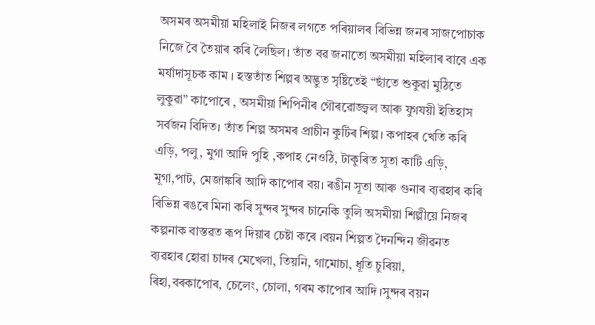অসমৰ অসমীয়া মহিলাই নিজৰ লগতে পৰিয়ালৰ বিভিন্ন জনৰ সাজপোচাক নিজে বৈ তৈয়াৰ কৰি লৈছিল। তাঁত বৱ জনাতো অসমীয়া মহিলাৰ বাবে এক মৰ্যাদাসূচক কাম । হস্ততাঁত শিল্পৰ অদ্ভুত সৃষ্টিতেই “ছাঁতে শুকুৱা মুঠিতে লুকুৱা” কাপোৰে , অসমীয়া শিপিনীৰ গৌৰৱোজ্জ্বল আৰু যুগযয়ী ইতিহাস সৰ্বজন বিদিত। তাঁত শিল্প অসমৰ প্ৰাচীন কুটিৰ শিল্প। কপাহৰ খেতি কৰি এড়ি, পলু, মুগা আদি পুহি ,কপাহ নেওঠি, টাকুৰিত সূতা কাটি এড়ি, মূগা,পাট, মেজাঙ্কৰি আদি কাপোৰ বয়। ৰঙীন সূতা আৰু গুনাৰ ব্যৱহাৰ কৰি বিভিন্ন ৰঙৰে মিনা কৰি সুন্দৰ সুন্দৰ চানেকি তুলি অসমীয়া শিল্পীয়ে নিজৰ কল্পনাক বাস্তৱত ৰূপ দিয়াৰ চেষ্টা কৰে ।বয়ন শিল্পত দৈনন্দিন জীৱনত ব্যৱহাৰ হোৱা চাদৰ মেখেলা, তিয়নি, গামোচা, ধূতি চুৰিয়া, ৰিহা,বৰকাপোৰ, চেলেং, চোলা, গৰম কাপোৰ আদি ।সুন্দৰ বয়ন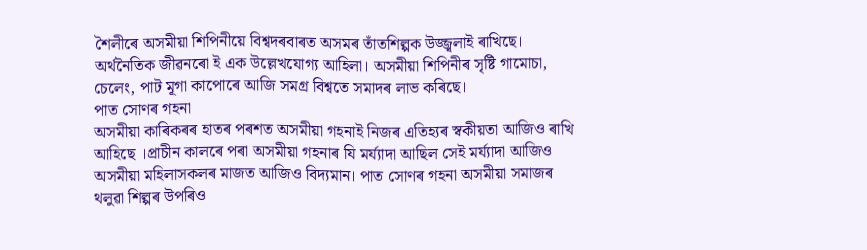শৈলীৰে অসমীয়া শিপিনীয়ে বিশ্বদৰবাৰত অসমৰ তাঁতশিল্পক উজ্জ্বলাই ৰাখিছে। অৰ্থনৈতিক জীৱনৰো ই এক উল্লেখযোগ্য আহিলা। অসমীয়া শিপিনীৰ সৃষ্টি গামোচা, চেলেং, পাট মূগা কাপোৰে আজি সমগ্ৰ বিশ্বতে সমাদৰ লাভ কৰিছে।
পাত সোণৰ গহনা
অসমীয়া কাৰিকৰৰ হাতৰ পৰশত অসমীয়া গহনাই নিজৰ এতিহ্যৰ স্বকীয়তা আজিও ৰাখি আহিছে ।প্ৰাচীন কালৰে পৰা অসমীয়া গহনাৰ যি মৰ্য্যাদা আছিল সেই মৰ্য্যাদা আজিও অসমীয়া মহিলাসকলৰ মাজত আজিও বিদ্যমান। পাত সোণৰ গহনা অসমীয়া সমাজৰ থলুৱা শিল্পৰ উপৰিও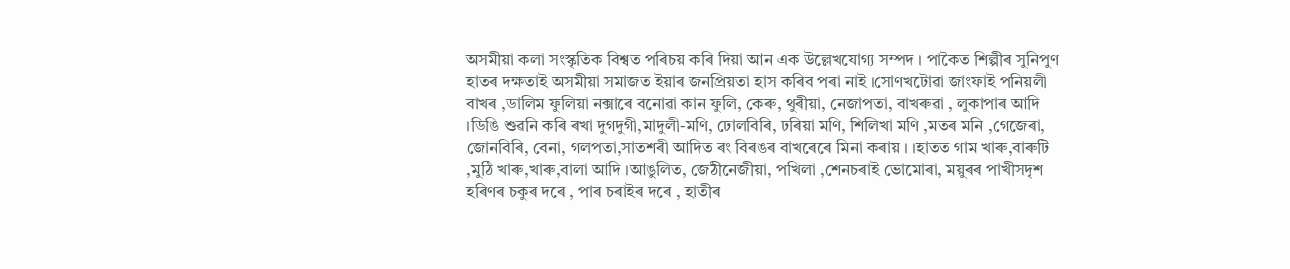অসমীয়া কলা সংস্কৃতিক বিশ্বত পৰিচয় কৰি দিয়া আন এক উল্লেখযোগ্য সম্পদ । পাকৈত শিল্পীৰ সুনিপুণ হাতৰ দক্ষতাই অসমীয়া সমাজত ইয়াৰ জনপ্ৰিয়তা হাস কৰিব পৰা নাই ।সোণখটোৱা জাংফাই পনিয়লী বাখৰ ,ডালিম ফুলিয়া নক্সাৰে বনোৱা কান ফুলি, কেৰু, থুৰীয়া, নেজাপতা, বাখৰুৱা , লুকাপাৰ আদি ।ডিঙি শুৱনি কৰি ৰখা দুগদুগী,মাদুলী-মণি, ঢোলবিৰি, ঢৰিয়া মণি, শিলিখা মণি ,মতৰ মনি ,গেজেৰা, জোনবিৰি, বেনা, গলপতা,সাতশৰী আদিত ৰং বিৰঙৰ বাখৰেৰে মিনা কৰায় । ।হাতত গাম খাৰু,বাৰুটি ,মুঠি খাৰু,খাৰু,বালা আদি ।আঙুলিত, জেঠীনেজীয়া, পখিলা ,শেনচৰাই ভোমোৰা, ময়ুৰৰ পাখীসদৃশ হৰিণৰ চকুৰ দৰে , পাৰ চৰাইৰ দৰে , হাতীৰ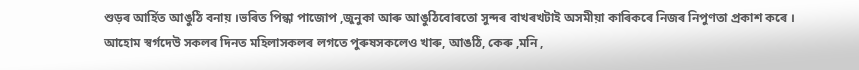শুড়ৰ আৰ্হিত আঙুঠি বনায় ।ভৰিত পিন্ধা পাজোপ ,জুনুকা আৰু আঙুঠিবোৰতো সুন্দৰ বাখৰখটাই অসমীয়া কাৰিকৰে নিজৰ নিপুণতা প্ৰকাশ কৰে ।
আহোম স্বৰ্গদেউ সকলৰ দিনত মহিলাসকলৰ লগতে পুৰুষসকলেও খাৰু, আঙঠি, কেৰু ,মনি ,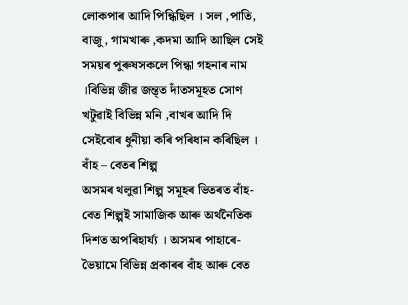লোকপাৰ আদি পিন্ধিছিল । সল ,পাতি, বাজু, গামখাৰু ,কদমা আদি আছিল সেই সময়ৰ পুৰুষসকলে পিন্ধা গহনাৰ নাম ।বিভিন্ন জীৱ জন্ত্ত দাঁতসমূহত সোণ খটুৱাই বিভিন্ন মনি ,বাখৰ আদি দি সেইবোৰ ধুনীয়া কৰি পৰিধান কৰিছিল ।
বাঁহ – বেতৰ শিল্প
অসমৰ থলুৱা শিল্প সমূহৰ ভিতৰত বাঁহ-বেত শিল্পই সামাজিক আৰু অৰ্থনৈতিক দিশত অপৰিহাৰ্য্য । অসমৰ পাহাৰে-ভৈয়ামে বিভিন্ন প্ৰকাৰৰ বাঁহ আৰু বেত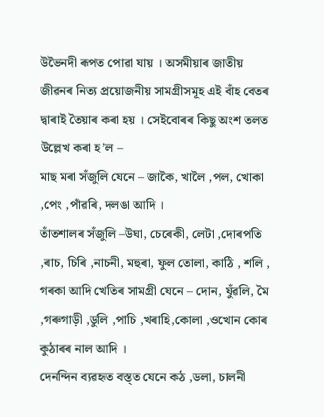উভৈনদী ৰূপত পোৱা যায় । অসমীয়াৰ জাতীয় জীৱনৰ নিত্য প্ৰয়োজনীয় সামগ্ৰীসমূহ এই বাঁহ বেতৰ দ্বাৰাই তৈয়াৰ কৰা হয় । সেইবোৰৰ কিছু অংশ তলত উল্লেখ কৰা হ’ল –
মাছ মৰা সঁজুলি যেনে – জাকৈ, খালৈ ,পল, খোকা ,পেং ,পাঁৱৰি, দলঙা আদি ।
তাঁতশালৰ সঁজুলি –উঘা, চেৰেকী, লেটা ,দোৰপতি ,ৰাচ, চিৰি ,নাচনী, মহুৰা, ফুল তোলা, কাঠি , শলি , গৰকা আদি খেতিৰ সামগ্ৰী যেনে – দোন, যুঁৱলি, মৈ ,গৰুগাড়ী ,ডুলি ,পাচি ,খৰাহি,কোলা ,ওখোন কোৰ কুঠাৰৰ নাল আদি ।
দেনন্দিন ব্যৱহৃত বস্ত্ত যেনে কঠ ,ডলা, চালনী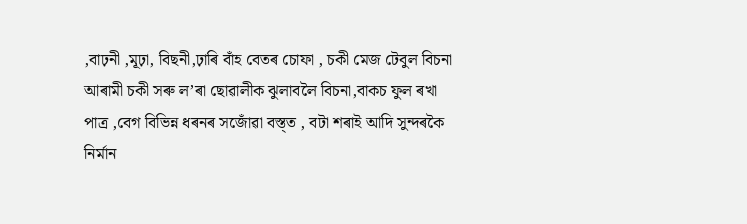,বাঢ়নী ,মূঢ়া, বিছনী,ঢ়াৰি বাঁহ বেতৰ চোফা , চকী মেজ টেবুল বিচনা আৰামী চকী সৰু ল’ৰা ছোৱালীক ঝুলাবলৈ বিচনা,বাকচ ফুল ৰখা পাত্ৰ ,বেগ বিভিন্ন ধৰনৰ সজোঁৱা বস্ত্ত , বটা শৰাই আদি সুন্দৰকৈ নিৰ্মান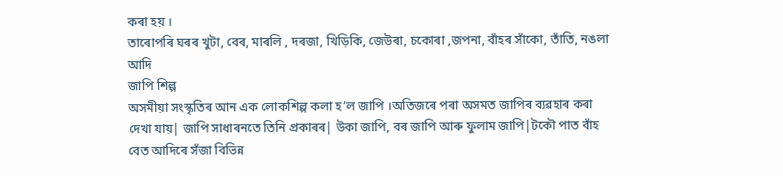কৰা হয় ।
তাৰোপৰি ঘৰৰ খুটা, বেৰ, মাৰলি , দৰজা, খিড়িকি, জেউৰা, চকোৰা ,জপনা, বাঁহৰ সাঁকো, তাঁতি, নঙলা আদি
জাপি শিল্প
অসমীয়া সংস্কৃতিৰ আন এক লোকশিল্প কলা হ’ল জাপি ।অতিজৰে পৰা অসমত জাপিৰ ব্যৱহাৰ কৰা দেখা যায়| জাপি সাধাৰনতে তিনি প্ৰকাৰৰ| উকা জাপি, বৰ জাপি আৰু ফুলাম জাপি|টকৌ পাত বাঁহ বেত আদিৰে সঁজা বিভিন্ন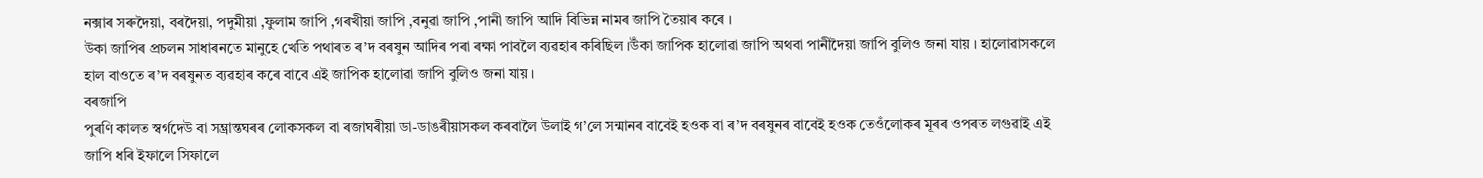নক্সাৰ সৰুদৈয়া, বৰদৈয়া, পদুমীয়া ,ফুলাম জাপি ,গৰখীয়া জাপি ,বনুৱা জাপি ,পানী জাপি আদি বিভিন্ন নামৰ জাপি তৈয়াৰ কৰে ।
উকা জাপিৰ প্ৰচলন সাধাৰনতে মানুহে খেতি পথাৰত ৰ’দ বৰষুন আদিৰ পৰা ৰক্ষা পাবলৈ ব্যৱহাৰ কৰিছিল ।উঁকা জাপিক হালোৱা জাপি অথবা পানীদৈয়া জাপি বুলিও জনা যায় । হালোৱাসকলে হাল বাওতে ৰ’দ বৰষুনত ব্যৱহাৰ কৰে বাবে এই জাপিক হালোৱা জাপি বুলিও জনা যায় ।
বৰজাপি
পুৰণি কালত স্বৰ্গদেউ বা সম্ভ্ৰান্তঘৰৰ লোকসকল বা ৰজাঘৰীয়া ডা-ডাঙৰীয়াসকল কৰবালৈ উলাই গ’লে সন্মানৰ বাবেই হওক বা ৰ’দ বৰষুনৰ বাবেই হওক তেওঁলোকৰ মূৰৰ ওপৰত লগুৱাই এই জাপি ধৰি ইফালে সিফালে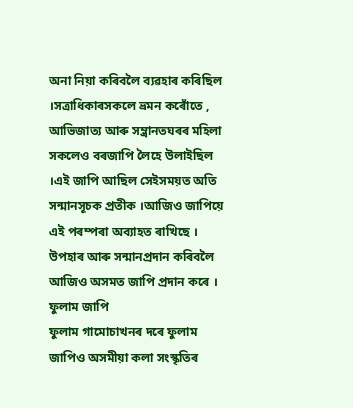অনা নিয়া কৰিবলৈ ব্যৱহাৰ কৰিছিল ।সত্ৰাধিকাৰসকলে ভ্ৰমন কৰোঁতে , আভিজাত্য আৰু সম্ভ্ৰানতঘৰৰ মহিলা সকলেও বৰজাপি লৈহে উলাইছিল ।এই জাপি আছিল সেইসময়ত অতি সন্মানসূচক প্ৰতীক ।আজিও জাপিয়ে এই পৰম্পৰা অব্যাহত ৰাখিছে । উপহাৰ আৰু সন্মানপ্ৰদান কৰিবলৈ আজিও অসমত জাপি প্ৰদান কৰে ।
ফুলাম জাপি
ফুলাম গামোচাখনৰ দৰে ফুলাম জাপিও অসমীয়া কলা সংস্কৃতিৰ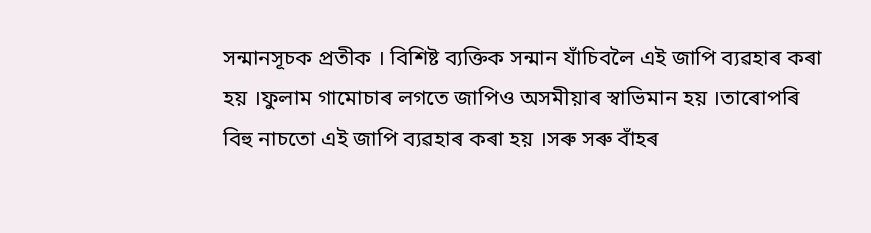সন্মানসূচক প্ৰতীক । বিশিষ্ট ব্যক্তিক সন্মান যাঁচিবলৈ এই জাপি ব্যৱহাৰ কৰা হয় ।ফুলাম গামোচাৰ লগতে জাপিও অসমীয়াৰ স্বাভিমান হয় ।তাৰোপৰি বিহু নাচতো এই জাপি ব্যৱহাৰ কৰা হয় ।সৰু সৰু বাঁহৰ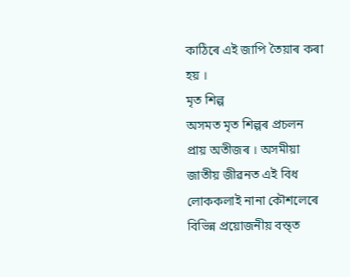কাঠিৰে এই জাপি তৈয়াৰ কৰা হয় ।
মৃত শিল্প
অসমত মৃত শিল্পৰ প্ৰচলন প্ৰায় অতীজৰ । অসমীয়া জাতীয় জীৱনত এই বিধ লোককলাই নানা কৌশলেৰে বিভিন্ন প্ৰয়োজনীয় বস্ত্ত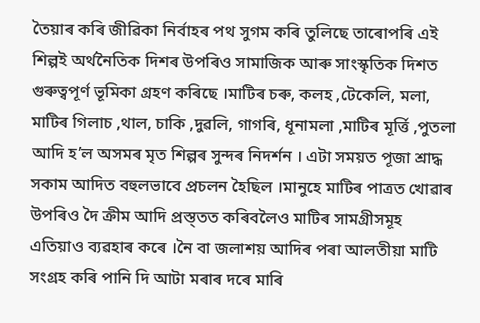তৈয়াৰ কৰি জীৱিকা নিৰ্বাহৰ পথ সুগম কৰি তুলিছে তাৰোপৰি এই শিল্পই অৰ্থনৈতিক দিশৰ উপৰিও সামাজিক আৰু সাংস্কৃতিক দিশত গুৰুত্বপূৰ্ণ ভূমিকা গ্ৰহণ কৰিছে ।মাটিৰ চৰু, কলহ ,টেকেলি, মলা, মাটিৰ গিলাচ ,থাল, চাকি ,দুৱলি, গাগৰি, ধূনামলা ,মাটিৰ মূৰ্ত্তি ,পুতলা আদি হ’ল অসমৰ মৃত শিল্পৰ সুন্দৰ নিদৰ্শন । এটা সময়ত পূজা শ্ৰাদ্ধ সকাম আদিত বহুলভাবে প্ৰচলন হৈছিল ।মানুহে মাটিৰ পাত্ৰত খোৱাৰ উপৰিও দৈ ক্ৰীম আদি প্ৰস্ত্তত কৰিবলৈও মাটিৰ সামগ্ৰীসমূহ এতিয়াও ব্যৱহাৰ কৰে ।নৈ বা জলাশয় আদিৰ পৰা আলতীয়া মাটি সংগ্ৰহ কৰি পানি দি আটা মৰাৰ দৰে মাৰি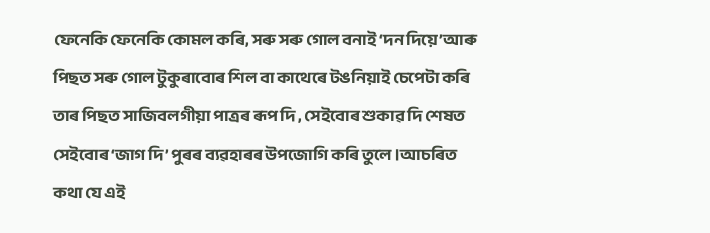ফেনেকি ফেনেকি কোমল কৰি, সৰু সৰু গোল বনাই ‘দন দিয়ে’আৰু পিছত সৰু গোল টুকুৰাবোৰ শিল বা কাথেৰে টঙনিয়াই চেপেটা কৰি তাৰ পিছত সাজিবলগীয়া পাত্ৰৰ ৰূপ দি , সেইবোৰ শুকাৱ দি শেষত সেইবোৰ ‘জাগ দি’ পুৰৰ ব্যৱহাৰৰ উপজোগি কৰি তুলে ।আচৰিত কথা যে এই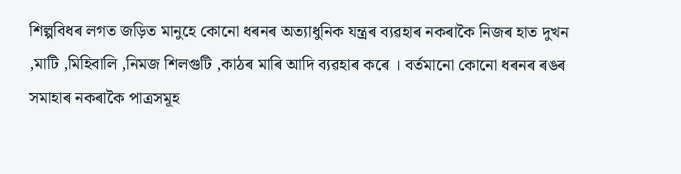শিল্পবিধৰ লগত জড়িত মানুহে কোনো ধৰনৰ অত্যাধুনিক যন্ত্ৰৰ ব্যৱহাৰ নকৰাকৈ নিজৰ হাত দুখন ,মাটি ,মিহিবালি ,নিমজ শিলগুটি ,কাঠৰ মাৰি আদি ব্যৱহাৰ কৰে । বৰ্তমানো কোনো ধৰনৰ ৰঙৰ সমাহাৰ নকৰাকৈ পাত্ৰসমূহ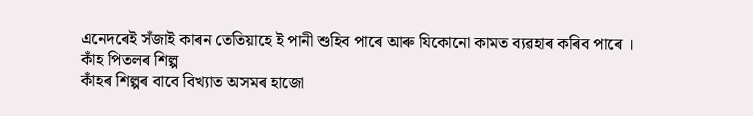এনেদৰেই সঁজাই কাৰন তেতিয়াহে ই পানী শুহিব পাৰে আৰু যিকোনো কামত ব্যৱহাৰ কৰিব পাৰে ।
কাঁহ পিতলৰ শিল্প
কাঁহৰ শিল্পৰ বাবে বিখ্যাত অসমৰ হাজো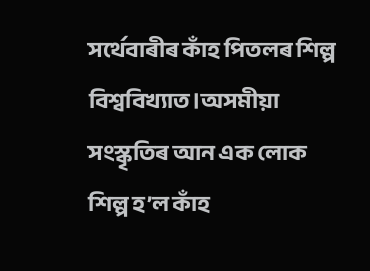সৰ্থেবাৰীৰ কাঁহ পিতলৰ শিল্প বিশ্ববিখ্যাত।অসমীয়া সংস্কৃতিৰ আন এক লোক শিল্প হ’ল কাঁহ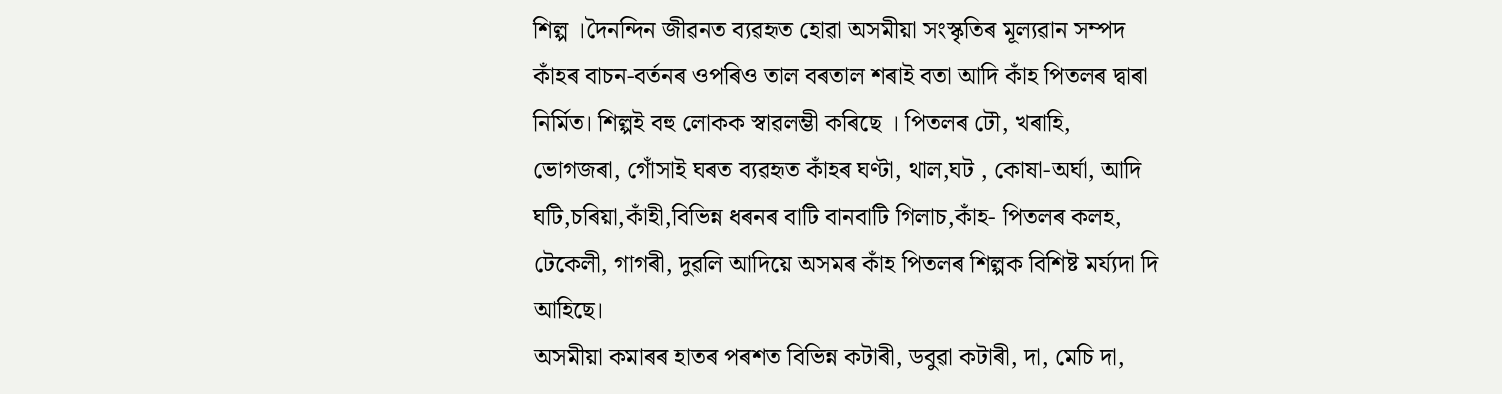শিল্প ।দৈনন্দিন জীৱনত ব্যৱহৃত হোৱা অসমীয়া সংস্কৃতিৰ মূল্যৱান সম্পদ কাঁহৰ বাচন-বৰ্তনৰ ওপৰিও তাল বৰতাল শৰাই বতা আদি কাঁহ পিতলৰ দ্বাৰা নিৰ্মিত। শিল্পই বহু লোকক স্বাৱলম্ভী কৰিছে । পিতলৰ টৌ, খৰাহি, ভোগজৰা, গোঁসাই ঘৰত ব্যৱহৃত কাঁহৰ ঘণ্টা, থাল,ঘট , কোষা-অৰ্ঘা, আদি ঘটি,চৰিয়া,কাঁহী,বিভিন্ন ধৰনৰ বাটি বানবাটি গিলাচ,কাঁহ- পিতলৰ কলহ, টেকেলী, গাগৰী, দুৱলি আদিয়ে অসমৰ কাঁহ পিতলৰ শিল্পক বিশিষ্ট মৰ্য্যদা দি আহিছে।
অসমীয়া কমাৰৰ হাতৰ পৰশত বিভিন্ন কটাৰী, ডবুৱা কটাৰী, দা, মেচি দা,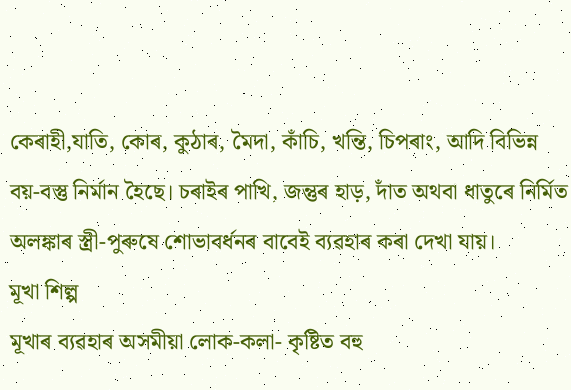কেৰাহী,যাতি, কোৰ, কুঠাৰ, মৈদা, কাঁচি, খন্তি, চিপৰাং, আদি বিভিন্ন বয়-বস্তু নিৰ্মান হৈছে। চৰাইৰ পাখি, জন্তুৰ হাড়, দাঁত অথবা ধাতুৰে নিৰ্মিত অলঙ্কাৰ স্ত্ৰী-পুৰুষে শোভাবৰ্ধনৰ বাবেই ব্যৱহাৰ কৰা দেখা যায়।
মূখা শিল্প
মূখাৰ ব্যৱহাৰ অসমীয়া লোক-কলা- কৃষ্টিত বহু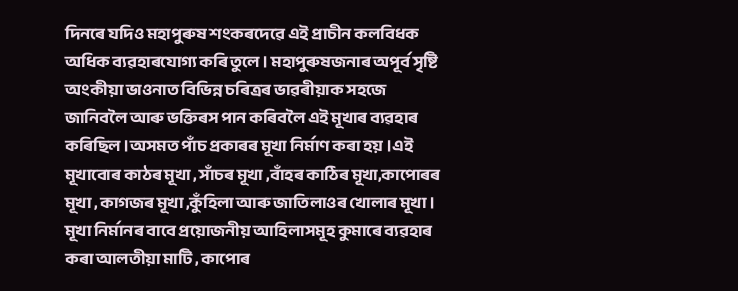দিনৰে যদিও মহাপুৰুষ শংকৰদেৱে এই প্ৰাচীন কলবিধক অধিক ব্যৱহাৰযোগ্য কৰি তুলে । মহাপুৰুষজনাৰ অপূৰ্ব সৃষ্টি অংকীয়া ভাওনাত বিভিন্ন চৰিত্ৰৰ ভাৱৰীয়াক সহজে জানিবলৈ আৰু ভক্তিৰস পান কৰিবলৈ এই মূখাৰ ব্যৱহাৰ কৰিছিল ।অসমত পাঁচ প্ৰকাৰৰ মূখা নিৰ্মাণ কৰা হয় ।এই মূখাবোৰ কাঠৰ মূখা , সাঁচৰ মূখা ,বাঁহৰ কাঠিৰ মূখা,কাপোৰৰ মূখা , কাগজৰ মূখা ,কুঁহিলা আৰু জাতিলাওৰ খোলাৰ মূখা । মূখা নিৰ্মানৰ বাবে প্ৰয়োজনীয় আহিলাসমূহ কুমাৰে ব্যৱহাৰ কৰা আলতীয়া মাটি , কাপোৰ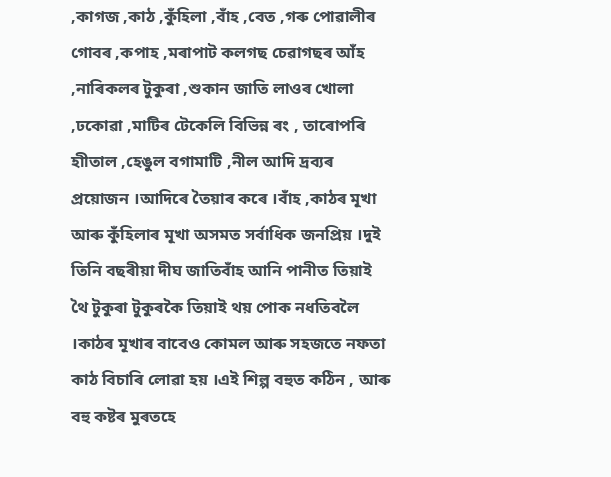,কাগজ ,কাঠ ,কুঁহিলা ,বাঁহ ,বেত ,গৰু পোৱালীৰ গোবৰ ,কপাহ ,মৰাপাট কলগছ চেৱাগছৰ আঁহ ,নাৰিকলৰ টুকুৰা ,শুকান জাতি লাওৰ খোলা ,ঢকোৱা ,মাটিৰ টেকেলি বিভিন্ন ৰং , তাৰোপৰি হাীতাল ,হেঙুল বগামাটি ,নীল আদি দ্ৰব্যৰ প্ৰয়োজন ।আদিৰে তৈয়াৰ কৰে ।বাঁহ ,কাঠৰ মূখা আৰু কুঁহিলাৰ মূখা অসমত সৰ্বাধিক জনপ্ৰিয় ।দুই তিনি বছৰীয়া দীঘ জাতিবাঁহ আনি পানীত তিয়াই থৈ টুকুৰা টুকুৰকৈ তিয়াই থয় পোক নধতিবলৈ ।কাঠৰ মূখাৰ বাবেও কোমল আৰু সহজতে নফতা কাঠ বিচাৰি লোৱা হয় ।এই শিল্প বহুত কঠিন , আৰু বহু কষ্টৰ মুৰতহে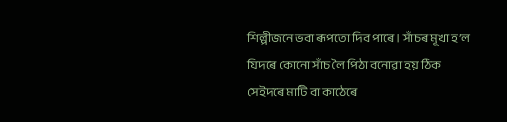শিল্পীজনে ভবা ৰূপতো দিব পাৰে । সাঁচৰ মূখা হ’ল যিদৰে কোনো সাঁচ লৈ পিঠা বনোৱা হয় ঠিক সেইদৰে মাটি বা কাঠেৰে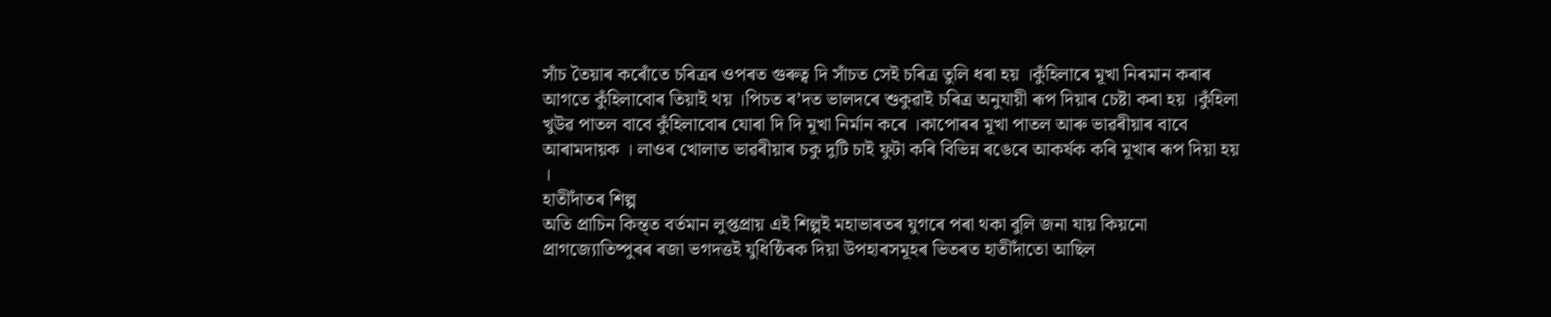সাঁচ তৈয়াৰ কৰোঁতে চৰিত্ৰৰ ওপৰত গুৰুত্ব দি সাঁচত সেই চৰিত্ৰ তুলি ধৰা হয় ।কুঁহিলাৰে মূখা নিৰমান কৰাৰ আগতে কুঁহিলাবোৰ তিয়াই থয় ।পিচত ৰ’দত ভালদৰে শুকুৱাই চৰিত্ৰ অনুযায়ী ৰূপ দিয়াৰ চেষ্টা কৰা হয় ।কুঁহিলা খুউৱ পাতল বাবে কুঁহিলাবোৰ যোৰা দি দি মূখা নিৰ্মান কৰে ।কাপোৰৰ মূখা পাতল আৰু ভাৱৰীয়াৰ বাবে আৰামদায়ক । লাওৰ খোলাত ভাৱৰীয়াৰ চকু দুটি চাই ফুটা কৰি বিভিন্ন ৰঙেৰে আকৰ্ষক কৰি মূখাৰ ৰূপ দিয়া হয় ।
হাতীদাঁতৰ শিল্প
অতি প্ৰাচিন কিন্ত্ত বৰ্তমান লুপ্তপ্ৰায় এই শিল্পই মহাভাৰতৰ যুগৰে পৰা থকা বুলি জনা যায় কিয়নো প্ৰাগজ্যোতিষ্পুৰৰ ৰজা ভগদত্তই যুধিষ্ঠিৰক দিয়া উপহাৰসমূহৰ ভিতৰত হাতীদাঁতো আছিল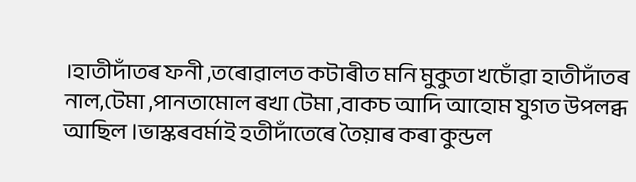।হাতীদাঁতৰ ফনী ,তৰোৱালত কটাৰীত মনি মুকুতা খচোঁৱা হাতীদাঁতৰ নাল,টেমা ,পানতামোল ৰখা টেমা ,বাকচ আদি আহোম যুগত উপলব্ধ আছিল ।ভাস্কৰবৰ্মাই হতীদাঁতেৰে তৈয়াৰ কৰা কুন্ডল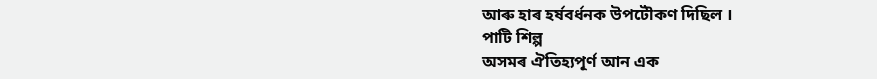আৰু হাৰ হৰ্ষবৰ্ধনক উপটৌকণ দিছিল ।
পাটি শিল্প
অসমৰ ঐতিহ্যপূৰ্ণ আন এক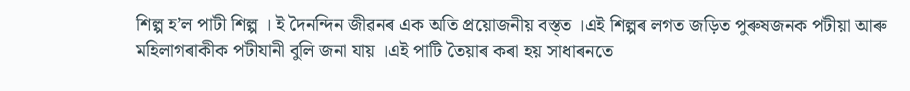শিল্প হ’ল পাটী শিল্প । ই দৈনন্দিন জীৱনৰ এক অতি প্ৰয়োজনীয় বস্ত্ত ।এই শিল্পৰ লগত জড়িত পুৰুষজনক পটীয়া আৰু মহিলাগৰাকীক পটীযানী বুলি জনা যায় ।এই পাটি তৈয়াৰ কৰা হয় সাধাৰনতে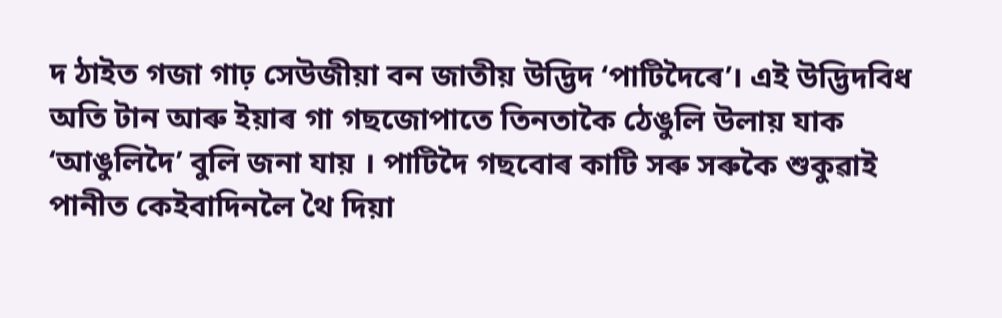দ ঠাইত গজা গাঢ় সেউজীয়া বন জাতীয় উদ্ভিদ ‘পাটিদৈৰে’। এই উদ্ভিদবিধ অতি টান আৰু ইয়াৰ গা গছজোপাতে তিনতাকৈ ঠেঙুলি উলায় যাক ‘আঙুলিদৈ’ বুলি জনা যায় । পাটিদৈ গছবোৰ কাটি সৰু সৰুকৈ শুকুৱাই পানীত কেইবাদিনলৈ থৈ দিয়া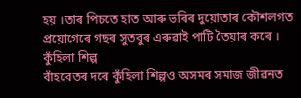হয় ।তাৰ পিচতে হাত আৰু ভৰিৰ দুয়োতাৰ কৌশলগত প্ৰয়োগেৰে গছৰ সুতবুৰ এৰুৱাই পাটি তৈয়াৰ কৰে ।
কুঁহিলা শিল্প
বাঁহবেতৰ দৰে কুঁহিলা শিল্পও অসমৰ সমাজ জীৱনত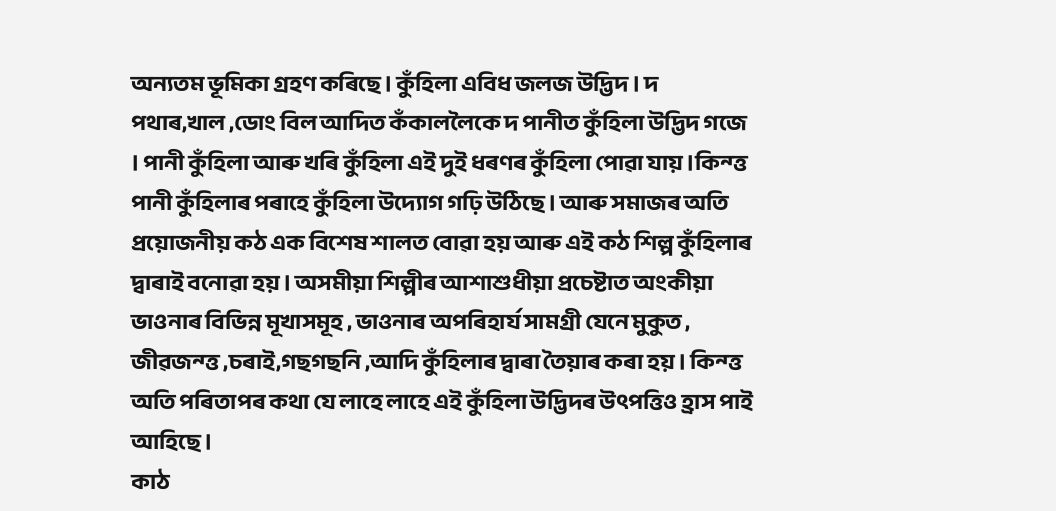অন্যতম ভূমিকা গ্ৰহণ কৰিছে । কুঁহিলা এবিধ জলজ উদ্ভিদ । দ পথাৰ,খাল ,ডোং বিল আদিত কঁকাললৈকে দ পানীত কুঁহিলা উদ্ভিদ গজে । পানী কুঁহিলা আৰু খৰি কুঁহিলা এই দুই ধৰণৰ কুঁহিলা পোৱা যায় ।কিন্ত্ত পানী কুঁহিলাৰ পৰাহে কুঁহিলা উদ্যোগ গঢ়ি উঠিছে । আৰু সমাজৰ অতি প্ৰয়োজনীয় কঠ এক বিশেষ শালত বোৱা হয় আৰু এই কঠ শিল্প কুঁহিলাৰ দ্বাৰাই বনোৱা হয় । অসমীয়া শিল্পীৰ আশাশুধীয়া প্ৰচেষ্টাত অংকীয়া ভাওনাৰ বিভিন্ন মূখাসমূহ , ভাওনাৰ অপৰিহাৰ্য সামগ্ৰী যেনে মুকুত , জীৱজন্ত্ত ,চৰাই,গছগছনি ,আদি কুঁহিলাৰ দ্বাৰা তৈয়াৰ কৰা হয় । কিন্ত্ত অতি পৰিতাপৰ কথা যে লাহে লাহে এই কুঁহিলা উদ্ভিদৰ উৎপত্তিও হ্ৰাস পাই আহিছে ।
কাঠ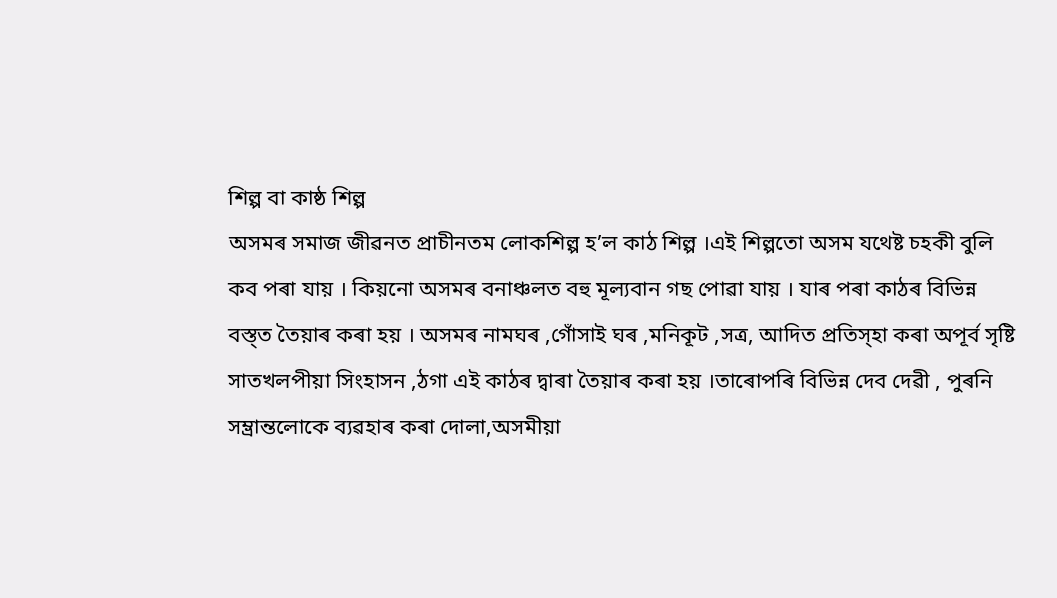শিল্প বা কাষ্ঠ শিল্প
অসমৰ সমাজ জীৱনত প্ৰাচীনতম লোকশিল্প হ’ল কাঠ শিল্প ।এই শিল্পতো অসম যথেষ্ট চহকী বুলি কব পৰা যায় । কিয়নো অসমৰ বনাঞ্চলত বহু মূল্যবান গছ পোৱা যায় । যাৰ পৰা কাঠৰ বিভিন্ন বস্ত্ত তৈয়াৰ কৰা হয় । অসমৰ নামঘৰ ,গোঁসাই ঘৰ ,মনিকূট ,সত্ৰ, আদিত প্ৰতিস্হা কৰা অপূৰ্ব সৃষ্টি সাতখলপীয়া সিংহাসন ,ঠগা এই কাঠৰ দ্বাৰা তৈয়াৰ কৰা হয় ।তাৰোপৰি বিভিন্ন দেব দেৱী , পুৰনি সম্ভ্ৰান্তলোকে ব্যৱহাৰ কৰা দোলা,অসমীয়া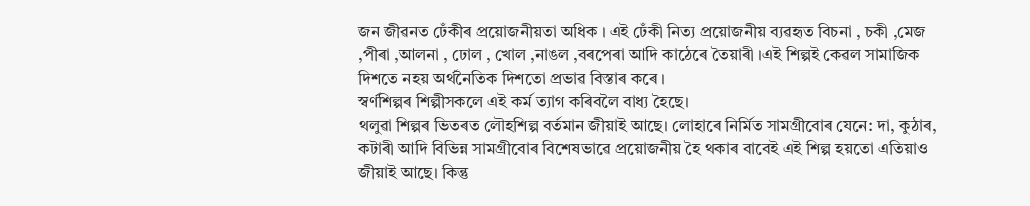জন জীৱনত ঢেঁকীৰ প্ৰয়োজনীয়তা অধিক । এই ঢেঁকী নিত্য প্ৰয়োজনীয় ব্যৱহৃত বিচনা , চকী ,মেজ ,পীৰা ,আলনা , ঢোল , খোল ,নাঙল ,বৰপেৰা আদি কাঠেৰে তৈয়াৰী ।এই শিল্পই কেৱল সামাজিক দিশতে নহয় অৰ্থনৈতিক দিশতো প্ৰভাৱ বিস্তাৰ কৰে ।
স্বৰ্ণশিল্পৰ শিল্পীসকলে এই কৰ্ম ত্যাগ কৰিবলৈ বাধ্য হৈছে।
থলুৱা শিল্পৰ ভিতৰত লৌহশিল্প বৰ্তমান জীয়াই আছে। লোহাৰে নিৰ্মিত সামগ্ৰীবোৰ যেনে: দা, কুঠাৰ, কটাৰী আদি বিভিন্ন সামগ্ৰীবোৰ বিশেষভাৱে প্ৰয়োজনীয় হৈ থকাৰ বাবেই এই শিল্প হয়তো এতিয়াও জীয়াই আছে। কিন্তু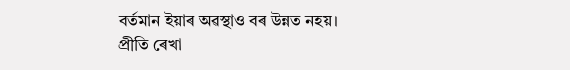বৰ্তমান ইয়াৰ অৱস্থাও বৰ উন্নত নহয়।
প্ৰীতি ৰেখা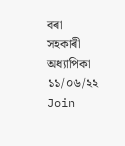বৰা
সহকাৰী অধ্যাপিকা
১১/০৬/২২
Join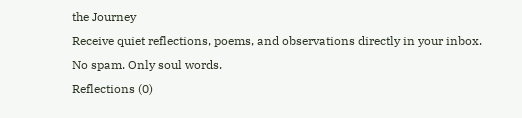the Journey
Receive quiet reflections, poems, and observations directly in your inbox.
No spam. Only soul words.
Reflections (0)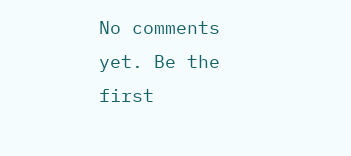No comments yet. Be the first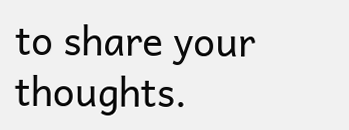to share your thoughts.